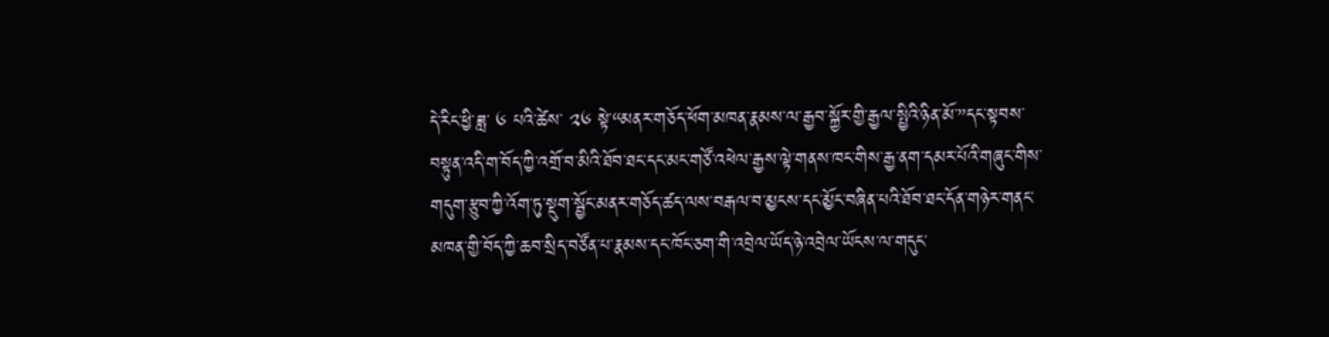དེ་རིང་ཕྱི་ཟླ་ ༦ པའི་ཚེས་ ༢༦ སྟེ་“མནར་གཅོད་ཕོག་མཁན་རྣམས་ལ་རྒྱབ་སྐྱོར་གྱི་རྒྱལ་སྤྱིའི་ཉིན་མོ་”དང་སྟབས་བསྟུན་འདི་ག་བོད་ཀྱི་འགྲོ་བ་མིའི་ཐོབ་ཐང་དང་མང་གཙོ་འཕེལ་རྒྱས་ལྟེ་གནས་ཁང་གིས་རྒྱ་ནག་དམར་པོའི་གཞུང་གིས་གདུག་རྩུབ་ཀྱི་འོག་ཏུ་སྡུག་སྦྱོང་མནར་གཅོད་ཚད་ལས་བརྒལ་བ་མྱངས་དང་མྱོང་བཞིན་པའི་ཐོབ་ཐང་དོན་གཉེར་གནང་མཁན་གྱི་བོད་ཀྱི་ཆབ་སྲིད་བཙོན་པ་རྣམས་དང་ཁོང་ཅག་གི་འབྲེལ་ཡོད་ཉེ་འབྲེལ་ཡོངས་ལ་གདུང་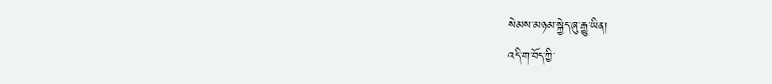སེམས་མཉམ་སྐྱེད་ཞུ་རྒྱུ་ཡིན།
འདི་ག་བོད་ཀྱི་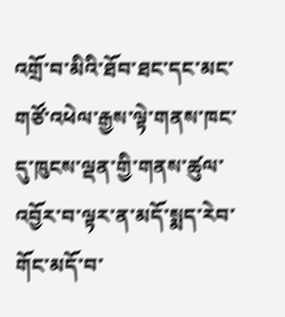འགྲོ་བ་མིའི་ཐོབ་ཐང་དང་མང་གཙོ་འཕེལ་རྒྱས་ལྟེ་གནས་ཁང་དུ་ཁུངས་ལྡན་གྱི་གནས་ཚུལ་འབྱོར་བ་ལྟར་ན་མདོ་སྨད་རེབ་གོང་མདོ་བ་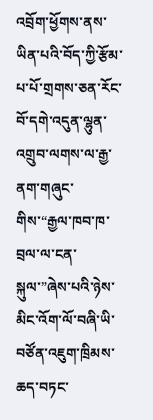འབྲོག་ཕྱོགས་ནས་ཡིན་པའི་བོད་ཀྱི་རྩོམ་པ་པོ་གྲགས་ཅན་རོང་བོ་དགེ་འདུན་ལྷུན་འགྲུབ་ལགས་ལ་རྒྱ་ནག་གཞུང་གིས་“རྒྱལ་ཁབ་ཁ་བྲལ་ལ་ངན་སྐུལ་”ཞེས་པའི་ཉེས་མིང་འོག་ལོ་བཞི་ཡི་བཙོན་འཇུག་ཁྲིམས་ཆད་བཏང་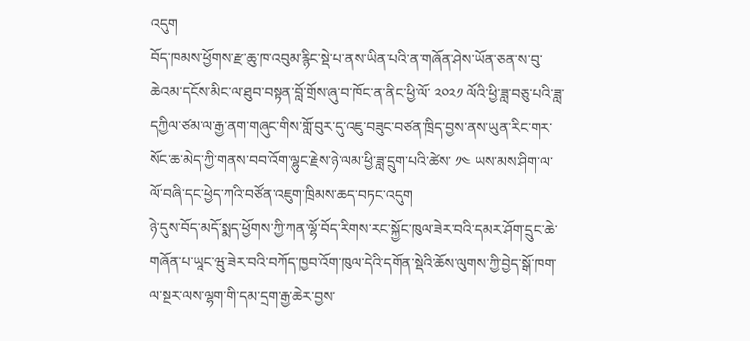འདུག
བོད་ཁམས་ཕྱོགས་རྫ་ཆུ་ཁ་འབུམ་རྙིང་སྡེ་པ་ནས་ཡིན་པའི་ན་གཞོན་ཤེས་ཡོན་ཅན་ས་བུ་ཆེའམ་དངོས་མིང་ལ་ཐུབ་བསྟན་བློ་གྲོས་ཞུ་བ་ཁོང་ན་ནིང་ཕྱི་ལོ་ ༢༠༢༡ ལོའི་ཕྱི་ཟླ་བཅུ་པའི་ཟླ་དཀྱིལ་ཙམ་ལ་རྒྱ་ནག་གཞུང་གིས་གློ་བུར་དུ་འཇུ་བཟུང་བཙན་ཁྲིད་བྱས་ནས་ཡུན་རིང་གར་སོང་ཆ་མེད་ཀྱི་གནས་བབ་འོག་ལྷུང་རྗེས་ཉེ་ལམ་ཕྱི་ཟླ་དྲུག་པའི་ཚེས་ ༡༤ ཡས་མས་ཤིག་ལ་ལོ་བཞི་དང་ཕྱེད་ཀའི་བཙོན་འཇུག་ཁྲིམས་ཆད་བཏང་འདུག
ཉེ་དུས་བོད་མདོ་སྨད་ཕྱོགས་ཀྱི་ཀན་ལྷོ་བོད་རིགས་རང་སྐྱོང་ཁུལ་ཟེར་བའི་དམར་ཤོག་དྲུང་ཆེ་གཞོན་པ་ཡཱང་ཝུ་ཟེར་བའི་བཀོད་ཁྱབ་འོག་ཁུལ་དེའི་དགོན་སྡེའི་ཆོས་ལུགས་ཀྱི་བྱེད་སྒོ་ཁག་ལ་སྔར་ལས་ལྷག་གི་དམ་དྲག་རྒྱ་ཆེར་བྱས་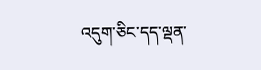འདུག་ཅིང་དད་ལྡན་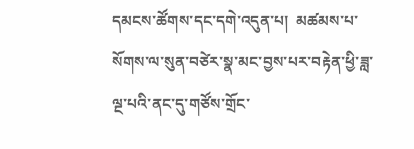དམངས་ཚོགས་དང་དགེ་འདུན་པ།  མཚམས་པ་སོགས་ལ་སུན་བཙེར་སྣ་མང་བྱས་པར་བརྟེན་ཕྱི་ཟླ་ལྔ་པའི་ནང་དུ་གཙོས་གྲོང་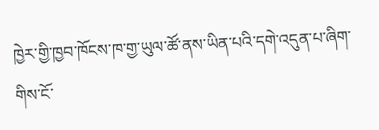ཁྱེར་གྱི་ཁྱབ་ཁོངས་ཁ་གྱ་ཡུལ་ཚོ་ནས་ཡིན་པའི་དགེ་འདུན་པ་ཞིག་གིས་ངོ་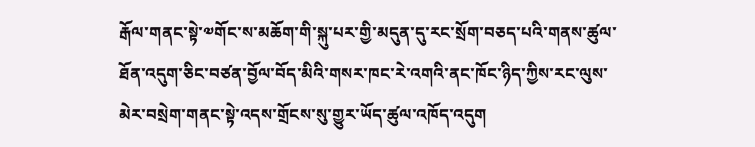རྒོལ་གནང་སྟེ་༧གོང་ས་མཆོག་གི་སྐུ་པར་གྱི་མདུན་དུ་རང་སྲོག་བཅད་པའི་གནས་ཚུལ་ཐོན་འདུག་ཅིང་བཙན་བྱོལ་བོད་མིའི་གསར་ཁང་རེ་འགའི་ནང་ཁོང་ཉིད་ཀྱིས་རང་ལུས་མེར་བསྲེག་གནང་སྟེ་འདས་གྲོངས་སུ་གྱུར་ཡོད་ཚུལ་འཁོད་འདུག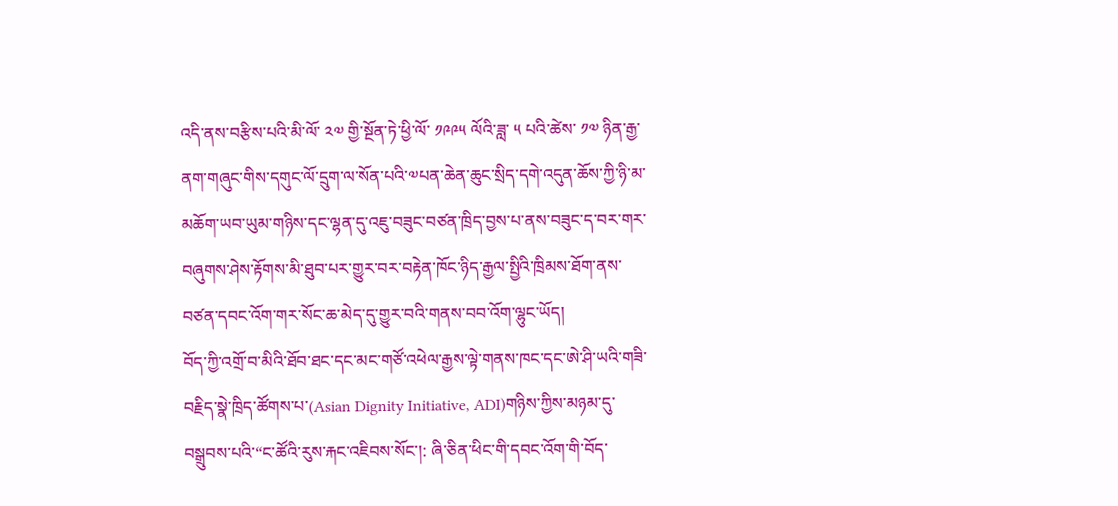འདི་ནས་བརྩིས་པའི་མི་ལོ་ ༢༧ གྱི་སྔོན་ཏེ་ཕྱི་ལོ་ ༡༩༩༥ ལོའི་ཟླ་ ༥ པའི་ཚེས་ ༡༧ ཉིན་རྒྱ་ནག་གཞུང་གིས་དགུང་ལོ་དྲུག་ལ་སོན་པའི་༧པན་ཆེན་ཆུང་སྲིད་དགེ་འདུན་ཆོས་ཀྱི་ཉི་མ་མཆོག་ཡབ་ཡུམ་གཉིས་དང་ལྷན་དུ་འཇུ་བཟུང་བཙན་ཁྲིད་བྱས་པ་ནས་བཟུང་ད་བར་གར་བཞུགས་ཤེས་རྟོགས་མི་ཐུབ་པར་གྱུར་བར་བརྟེན་ཁོང་ཉིད་རྒྱལ་སྤྱིའི་ཁྲིམས་ཐོག་ནས་བཙན་དབང་འོག་གར་སོང་ཆ་མེད་དུ་གྱུར་བའི་གནས་བབ་འོག་ལྷུང་ཡོད།
བོད་ཀྱི་འགྲོ་བ་མིའི་ཐོབ་ཐང་དང་མང་གཙོ་འཕེལ་རྒྱས་ལྟེ་གནས་ཁང་དང་ཨེ་ཤི་ཡའི་གཟི་བརྗིད་སྣེ་ཁྲིད་ཚོགས་པ་(Asian Dignity Initiative, ADI)གཉིས་ཀྱིས་མཉམ་དུ་བསྒྲུབས་པའི་“ང་ཚོའི་རུས་རྐང་འཇིབས་སོང་།: ཞི་ཅིན་ཕིང་གི་དབང་འོག་གི་བོད་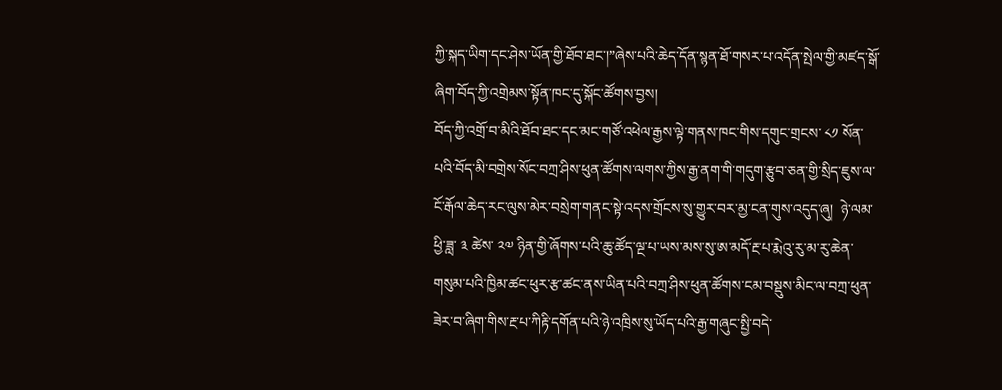ཀྱི་སྐད་ཡིག་དང་ཤེས་ཡོན་གྱི་ཐོབ་ཐང་།”ཞེས་པའི་ཆེད་དོན་སྙན་ཐོ་གསར་པ་འདོན་སྤེལ་གྱི་མཛད་སྒོ་ཞིག་བོད་ཀྱི་འགྲེམས་སྟོན་ཁང་དུ་སྐོང་ཚོགས་བྱས།
བོད་ཀྱི་འགྲོ་བ་མིའི་ཐོབ་ཐང་དང་མང་གཙོ་འཕེལ་རྒྱས་ལྟེ་གནས་ཁང་གིས་དགུང་གྲངས་ ༨༡ སོན་པའི་བོད་མི་བགྲེས་སོང་བཀྲ་ཤིས་ཕུན་ཚོགས་ལགས་ཀྱིས་རྒྱ་ནག་གི་གདུག་རྩུབ་ཅན་གྱི་སྲིད་ཇུས་ལ་ངོ་རྒོལ་ཆེད་རང་ལུས་མེར་བསྲེག་གནང་སྟེ་འདས་གྲོངས་སུ་གྱུར་བར་མྱ་ངན་གུས་འདུད་ཞུ།  ཉེ་ལམ་ཕྱི་ཟླ་ ༣ ཚེས་ ༢༧ ཉིན་གྱི་ཞོགས་པའི་ཆུ་ཚོད་ལྔ་པ་ཡས་མས་སུ་ཨ་མདོ་རྔ་པ་རྨེའུ་རུ་མ་རུ་ཆེན་གསུམ་པའི་ཁྱིམ་ཚང་ཕུར་རྩ་ཚང་ནས་ཡིན་པའི་བཀྲ་ཤིས་ཕུན་ཚོགས་ངམ་བསྡུས་མིང་ལ་བཀྲ་ཕུན་ཟེར་བ་ཞིག་གིས་རྔ་པ་ཀིརྟི་དགོན་པའི་ཉེ་འཁྲིས་སུ་ཡོད་པའི་རྒྱ་གཞུང་སྤྱི་བདེ་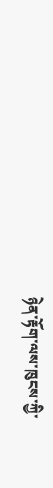ཉེན་རྟོག་ལས་ཁུངས་ཀྱི་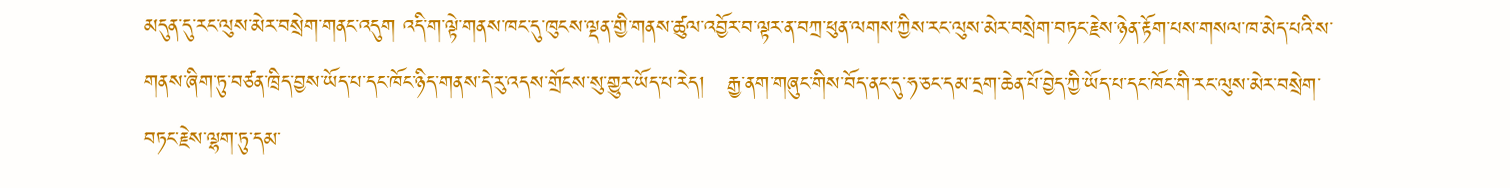མདུན་དུ་རང་ལུས་མེར་བསྲེག་གནང་འདུག འདི་ག་ལྟེ་གནས་ཁང་དུ་ཁུངས་ལྡན་གྱི་གནས་ཚུལ་འབྱོར་བ་ལྟར་ན་བཀྲ་ཕུན་ལགས་ཀྱིས་རང་ལུས་མེར་བསྲེག་བཏང་རྗེས་ཉེན་རྟོག་པས་གསལ་ཁ་མེད་པའི་ས་གནས་ཞིག་ཏུ་བཙན་ཁྲིད་བྱས་ཡོད་པ་དང་ཁོང་ཉིད་གནས་དེ་རུ་འདས་གྲོངས་སུ་གྱུར་ཡོད་པ་རེད།   རྒྱ་ནག་གཞུང་གིས་བོད་ནང་དུ་ཧ་ཅང་དམ་དྲག་ཆེན་པོ་བྱེད་ཀྱི་ཡོད་པ་དང་ཁོང་གི་རང་ལུས་མེར་བསྲེག་བཏང་རྗེས་ལྷག་ཏུ་དམ་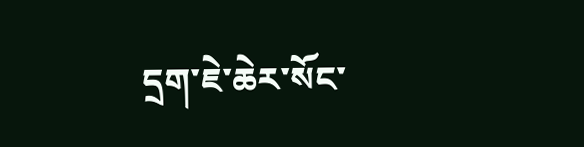དྲག་ཇེ་ཆེར་སོང་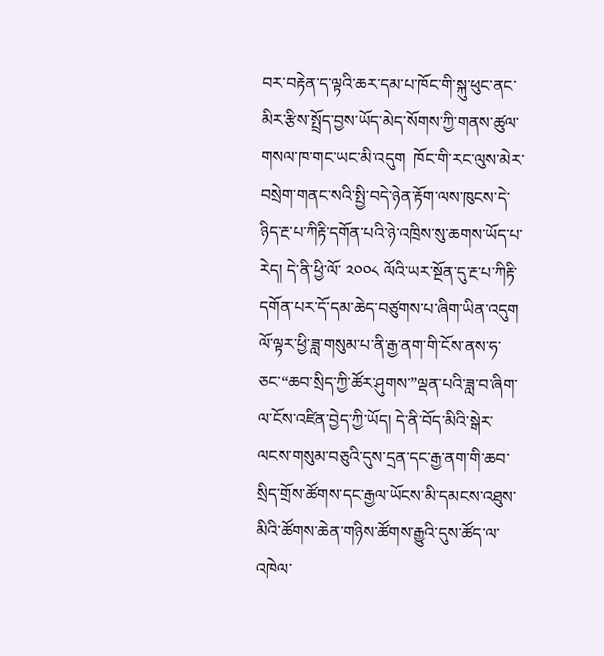བར་བརྟེན་ད་ལྟའི་ཆར་དམ་པ་ཁོང་གི་སྐུ་ཕུང་ནང་མིར་རྩིས་སྤྲོད་བྱས་ཡོད་མེད་སོགས་ཀྱི་གནས་ཚུལ་གསལ་ཁ་གང་ཡང་མི་འདུག  ཁོང་གི་རང་ལུས་མེར་བསྲེག་གནང་སའི་སྤྱི་བདེ་ཉེན་རྟོག་ལས་ཁུངས་དེ་ཉིད་རྔ་པ་ཀིརྟི་དགོན་པའི་ཉེ་འཁྲིས་སུ་ཆགས་ཡོད་པ་རེད། དེ་ནི་ཕྱི་ལོ་ ༢༠༠༨ ལོའི་ཡར་སྔོན་དུ་རྔ་པ་ཀིརྟི་དགོན་པར་དོ་དམ་ཆེད་བཙུགས་པ་ཞིག་ཡིན་འདུག   ལོ་ལྟར་ཕྱི་ཟླ་གསུམ་པ་ནི་རྒྱ་ནག་གི་ངོས་ནས་ཧ་ཅང་“ཆབ་སྲིད་ཀྱི་ཚོར་ཤུགས་”ལྡན་པའི་ཟླ་བ་ཞིག་ལ་ངོས་འཛིན་བྱེད་ཀྱི་ཡོད། དེ་ནི་བོད་མིའི་སྒེར་ལངས་གསུམ་བཅུའི་དུས་དྲན་དང་རྒྱ་ནག་གི་ཆབ་སྲིད་གྲོས་ཚོགས་དང་རྒྱལ་ཡོངས་མི་དམངས་འཐུས་མིའི་ཚོགས་ཆེན་གཉིས་ཚོགས་རྒྱུའི་དུས་ཚོད་ལ་འཁེལ་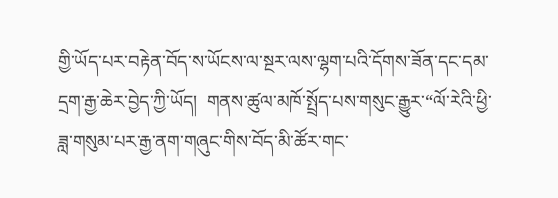གྱི་ཡོད་པར་བརྟེན་བོད་ས་ཡོངས་ལ་སྔར་ལས་ལྷག་པའི་དོགས་ཟོན་དང་དམ་དྲག་རྒྱ་ཆེར་བྱེད་ཀྱི་ཡོད།  གནས་ཚུལ་མཁོ་སྤྲོད་པས་གསུང་རྒྱུར་“ལོ་རེའི་ཕྱི་ཟླ་གསུམ་པར་རྒྱ་ནག་གཞུང་གིས་བོད་མི་ཚོར་གང་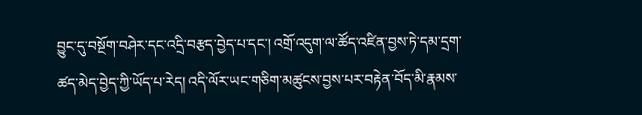བྱུང་དུ་བསྔོག་བཤེར་དང་འདྲི་བརྩད་བྱེད་པ་དང་། འགྲོ་འདུག་ལ་ཚོད་འཛིན་བྱས་ཏེ་དམ་དྲག་ཚད་མེད་བྱེད་ཀྱི་ཡོད་པ་རེད། འདི་ལོར་ཡང་གཅིག་མཚུངས་བྱས་པར་བརྟེན་བོད་མི་རྣམས་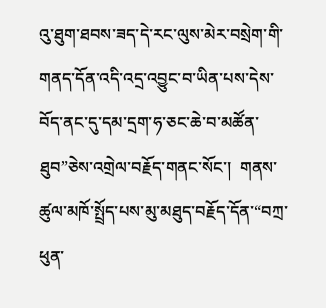འུ་ཐུག་ཐབས་ཟད་དེ་རང་ལུས་མེར་བསྲེག་གི་གནད་དོན་འདི་འདྲ་འབྱུང་བ་ཡིན་པས་དེས་བོད་ནང་དུ་དམ་དྲག་ཧ་ཅང་ཆེ་བ་མཚོན་ཐུབ”ཅེས་འགྲེལ་བརྗོད་གནང་སོང་།  གནས་ཚུལ་མཁོ་སྤྲོད་པས་མུ་མཐུད་བརྗོད་དོན་“བཀྲ་ཕུན་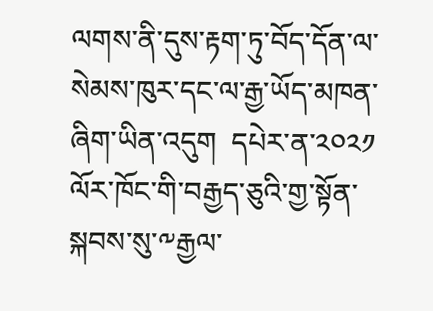ལགས་ནི་དུས་རྟག་ཏུ་བོད་དོན་ལ་སེམས་ཁུར་དང་ལ་རྒྱ་ཡོད་མཁན་ཞིག་ཡིན་འདུག  དཔེར་ན་༢༠༢༡ ལོར་ཁོང་གི་བརྒྱད་ཅུའི་གྱ་སྟོན་སྐབས་སུ་༸རྒྱལ་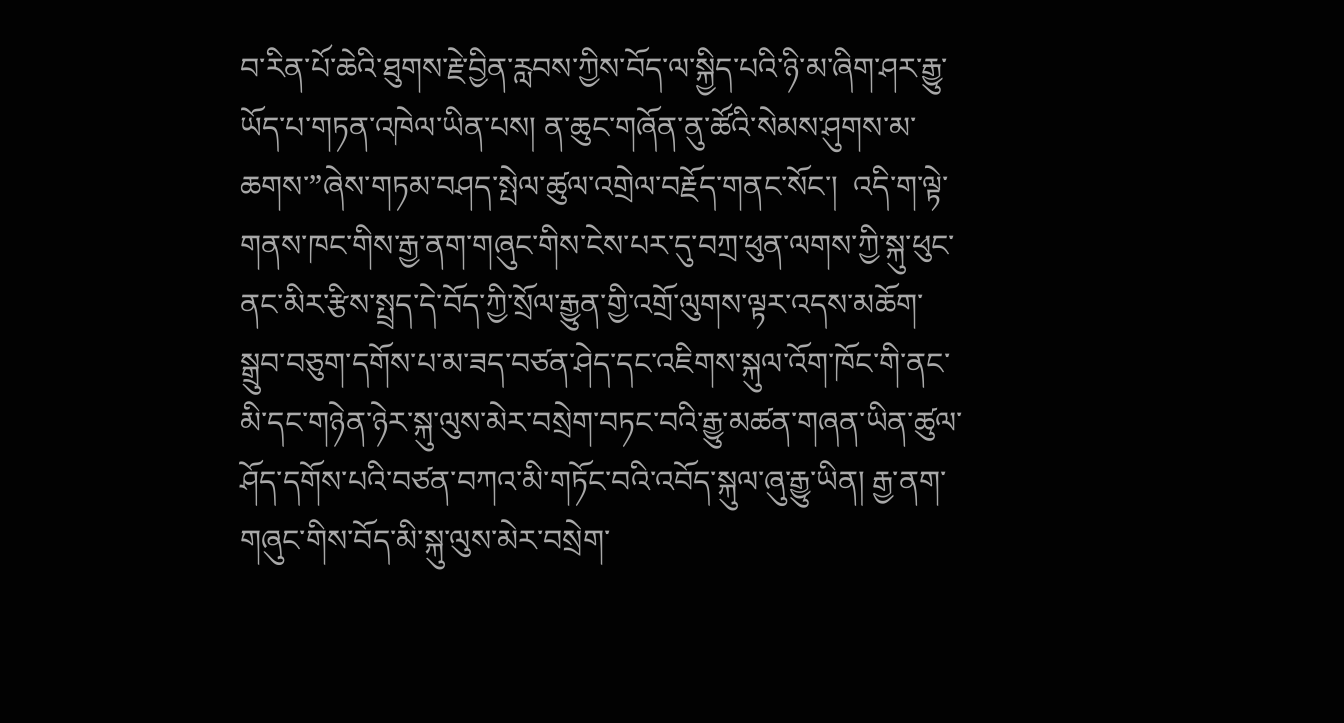བ་རིན་པོ་ཆེའི་ཐུགས་རྗེ་བྱིན་རླབས་ཀྱིས་བོད་ལ་སྐྱིད་པའི་ཉི་མ་ཞིག་ཤར་རྒྱུ་ཡོད་པ་གཏན་འཁེལ་ཡིན་པས། ན་ཆུང་གཞོན་ནུ་ཚོའི་སེམས་ཤུགས་མ་ཆགས་”ཞེས་གཏམ་བཤད་སྤེལ་ཚུལ་འགྲེལ་བརྗོད་གནང་སོང་།  འདི་ག་ལྟེ་གནས་ཁང་གིས་རྒྱ་ནག་གཞུང་གིས་ངེས་པར་དུ་བཀྲ་ཕུན་ལགས་ཀྱི་སྐུ་ཕུང་ནང་མིར་རྩིས་སྤྲད་དེ་བོད་ཀྱི་སྲོལ་རྒྱུན་གྱི་འགྲོ་ལུགས་ལྟར་འདས་མཆོག་སྒྲུབ་བཅུག་དགོས་པ་མ་ཟད་བཙན་ཤེད་དང་འཇིགས་སྐུལ་འོག་ཁོང་གི་ནང་མི་དང་གཉེན་ཉེར་སྐུ་ལུས་མེར་བསྲེག་བཏང་བའི་རྒྱུ་མཚན་གཞན་ཡིན་ཚུལ་ཤོད་དགོས་པའི་བཙན་བཀའ་མི་གཏོང་བའི་འབོད་སྐུལ་ཞུ་རྒྱུ་ཡིན། རྒྱ་ནག་གཞུང་གིས་བོད་མི་སྐུ་ལུས་མེར་བསྲེག་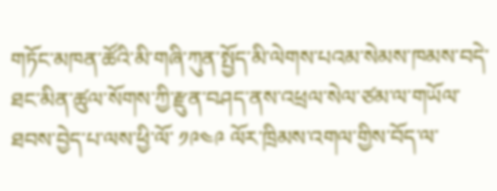གཏོང་མཁན་ཚོའི་མི་གཞི་ཀུན་སྤྱོད་མི་ལེགས་པའམ་སེམས་ཁམས་བདེ་ཐང་མིན་ཚུལ་སོགས་ཀྱི་རྫུན་བཤད་ནས་འཕྲལ་སེལ་ཙམ་ལ་གཡོལ་ཐབས་བྱེད་པ་ལས་ཕྱི་ལོ་ ༡༩༤༩ ལོར་ཁྲིམས་འགལ་གྱིས་བོད་ལ་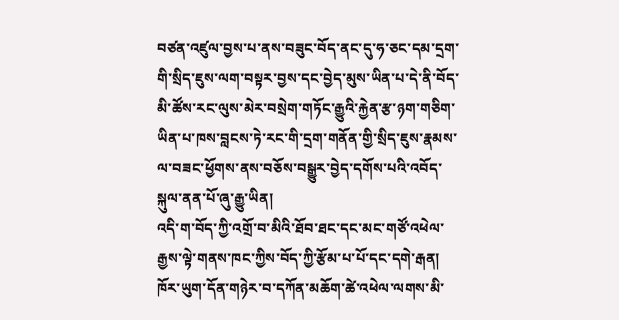བཙན་འཛུལ་བྱས་པ་ནས་བཟུང་བོད་ནང་དུ་ཧ་ཅང་དམ་དྲག་གི་སྲིད་ཇུས་ལག་བསྟར་བྱས་དང་བྱེད་མུས་ཡིན་པ་དེ་ནི་བོད་མི་ཚོས་རང་ལུས་མེར་བསྲེག་གཏོང་རྒྱུའི་རྐྱེན་རྩ་ཉག་གཅིག་ཡིན་པ་ཁས་བླངས་ཏེ་རང་གི་དྲག་གནོན་གྱི་སྲིད་ཇུས་རྣམས་ལ་བཟང་ཕྱོགས་ནས་བཅོས་བསྒྱུར་བྱེད་དགོས་པའི་འབོད་སྐུལ་ནན་པོ་ཞུ་རྒྱུ་ཡིན།
འདི་ག་བོད་ཀྱི་འགྲོ་བ་མིའི་ཐོབ་ཐང་དང་མང་གཙོ་འཕེལ་རྒྱས་ལྟེ་གནས་ཁང་ཀྱིས་བོད་ཀྱི་རྩོམ་པ་པོ་དང་དགེ་རྒན།  ཁོར་ཡུག་དོན་གཉེར་བ་དཀོན་མཆོག་ཚེ་འཕེལ་ལགས་མི་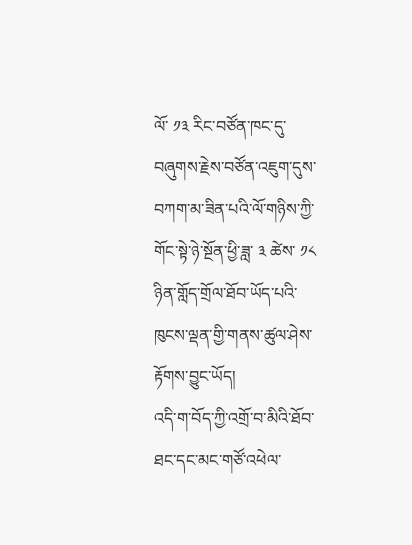ལོ་ ༡༣ རིང་བཙོན་ཁང་དུ་བཞུགས་རྗེས་བཙོན་འཇུག་དུས་བཀག་མ་ཟིན་པའི་ལོ་གཉིས་ཀྱི་གོང་སྟེ་ཉེ་སྔོན་ཕྱི་ཟླ་ ༣ ཚེས་ ༡༨ ཉིན་གློད་གྲོལ་ཐོབ་ཡོད་པའི་ཁུངས་ལྡན་གྱི་གནས་ཚུལ་ཤེས་རྟོགས་བྱུང་ཡོད།
འདི་ག་བོད་ཀྱི་འགྲོ་བ་མིའི་ཐོབ་ཐང་དང་མང་གཙོ་འཕེལ་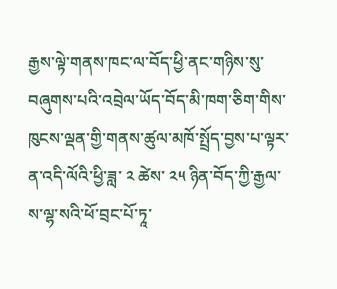རྒྱས་ལྟེ་གནས་ཁང་ལ་བོད་ཕྱི་ནང་གཉིས་སུ་བཞུགས་པའི་འབྲེལ་ཡོད་བོད་མི་ཁག་ཅིག་གིས་ཁུངས་ལྡན་གྱི་གནས་ཚུལ་མཁོ་སྤྲོད་བྱས་པ་ལྟར་ན་འདི་ལོའི་ཕྱི་ཟླ་ ༢ ཚེས་ ༢༥ ཉིན་བོད་ཀྱི་རྒྱལ་ས་ལྷ་སའི་ཕོ་བྲང་པོ་ཏཱ་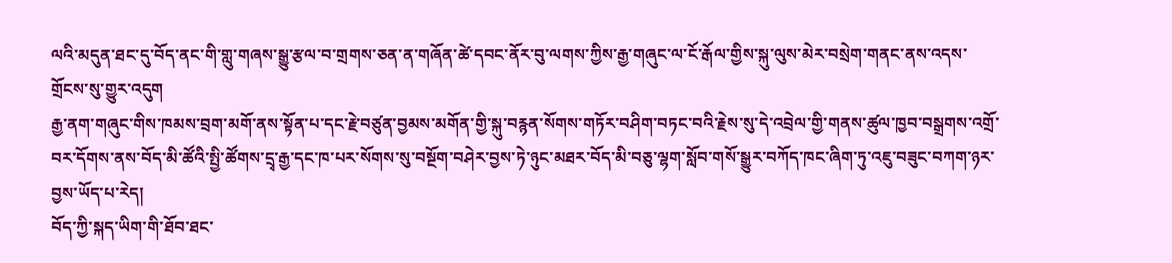ལའི་མདུན་ཐང་དུ་བོད་ནང་གི་གླུ་གཞས་སྒྱུ་རྩལ་བ་གྲགས་ཅན་ན་གཞོན་ཚེ་དབང་ནོར་བུ་ལགས་ཀྱིས་རྒྱ་གཞུང་ལ་ངོ་རྒོལ་གྱིས་སྐུ་ལུས་མེར་བསྲེག་གནང་ནས་འདས་གྲོངས་སུ་གྱུར་འདུག
རྒྱ་ནག་གཞུང་གིས་ཁམས་བྲག་མགོ་ནས་སྟོན་པ་དང་རྗེ་བཙུན་བྱམས་མགོན་གྱི་སྐུ་བརྙན་སོགས་གཏོར་བཤིག་བཏང་བའི་རྗེས་སུ་དེ་འབྲེལ་གྱི་གནས་ཚུལ་ཁྱབ་བསྒྲགས་འགྲོ་བར་དོགས་ནས་བོད་མི་ཚོའི་སྤྱི་ཚོགས་དྲྭ་རྒྱ་དང་ཁ་པར་སོགས་སུ་བསྔོག་བཤེར་བྱས་ཏེ་ཉུང་མཐར་བོད་མི་བཅུ་ལྷག་སློབ་གསོ་སྒྱུར་བཀོད་ཁང་ཞིག་ཏུ་འཇུ་བཟུང་བཀག་ཉར་བྱས་ཡོད་པ་རེད།
བོད་ཀྱི་སྐད་ཡིག་གི་ཐོབ་ཐང་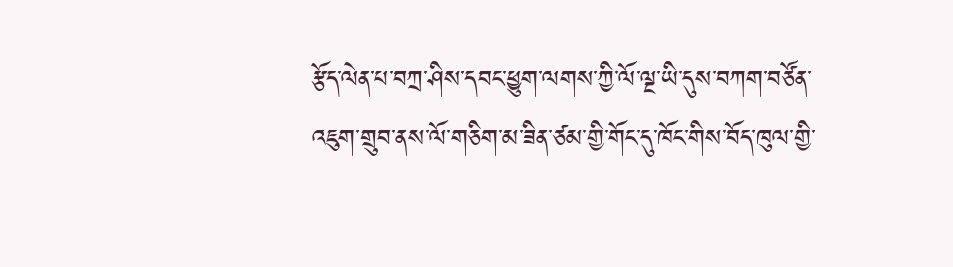རྩོད་ལེན་པ་བཀྲ་ཤིས་དབང་ཕྱུག་ལགས་ཀྱི་ལོ་ལྔ་ཡི་དུས་བཀག་བཙོན་འཇུག་གྲུབ་ནས་ལོ་གཅིག་མ་ཟིན་ཙམ་གྱི་གོང་དུ་ཁོང་གིས་བོད་ཁུལ་གྱི་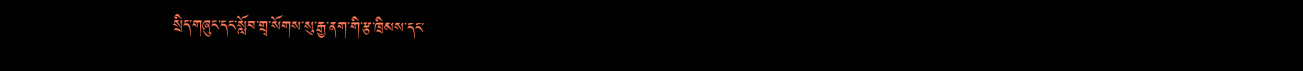སྲིད་གཞུང་དང་སློབ་གྲྭ་སོགས་སུ་རྒྱ་ནག་གི་རྩ་ཁྲིམས་དང་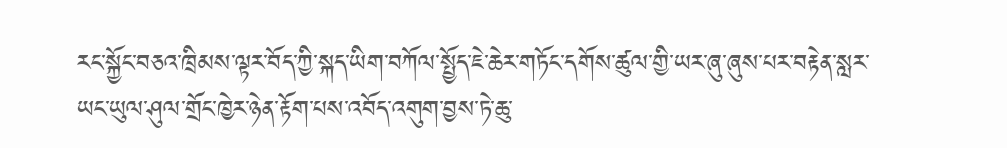རང་སྐྱོང་བཅའ་ཁྲིམས་ལྟར་བོད་ཀྱི་སྐད་ཡིག་བཀོལ་སྤྱོད་ཇེ་ཆེར་གཏོང་དགོས་ཚུལ་གྱི་ཡར་ཞུ་ཞུས་པར་བརྟེན་སླར་ཡང་ཡུལ་ཤུལ་གྲོང་ཁྱེར་ཉེན་རྟོག་པས་འབོད་འགུག་བྱས་ཏེ་ཆུ་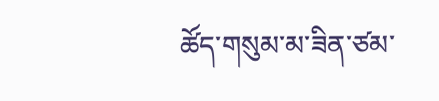ཚོད་གསུམ་མ་ཟིན་ཙམ་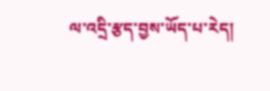ལ་འདྲི་རྩད་བྱས་ཡོད་པ་རེད།